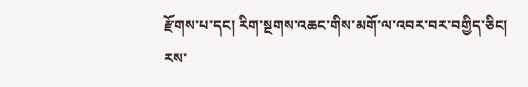རྫོགས་པ་དང། རིག་སྔགས་འཆང་གིས་མགོ་ལ་འབར་བར་བགྱིད་ཅིང། རས་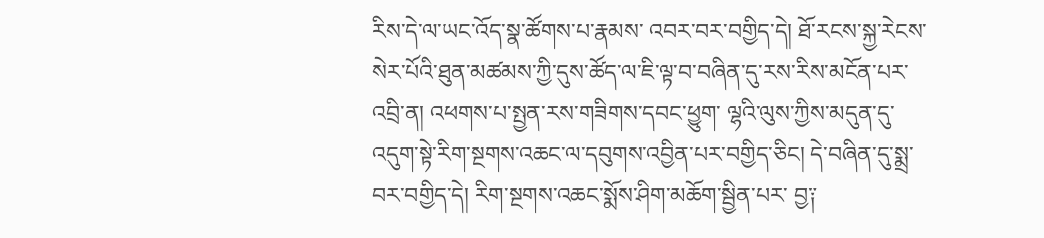རིས་དེ་ལ་ཡང་འོད་སྣ་ཚོགས་པ་རྣམས་ འབར་བར་བགྱིད་དེ། ཐོ་རངས་སྐྱ་རེངས་སེར་པོའི་ཐུན་མཚམས་ཀྱི་དུས་ཚོད་ལ་ཇི་ལྟ་བ་བཞིན་དུ་རས་རིས་མངོན་པར་འབྲི་ན། འཕགས་པ་སྤྱན་རས་གཟིགས་དབང་ཕྱུག་ ལྷའི་ལུས་ཀྱིས་མདུན་དུ་འདུག་སྟེ་རིག་སྔགས་འཆང་ལ་དབུགས་འབྱིན་པར་བགྱིད་ཅིང། དེ་བཞིན་དུ་སྨྲ་བར་བགྱིད་དེ། རིག་སྔགས་འཆང་སྨོས་ཤིག་མཆོག་སྦྱིན་པར་ བྱ༑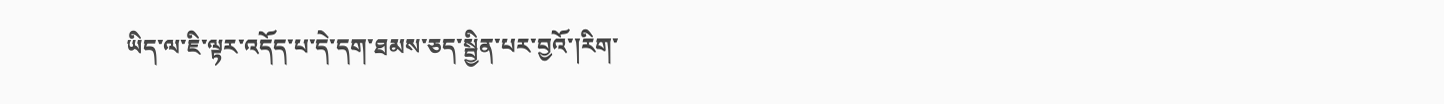ཡིད་ལ་ཇི་ལྟར་འདོད་པ་དེ་དག་ཐམས་ཅད་སྦྱིན་པར་བྱའོ་།རིག་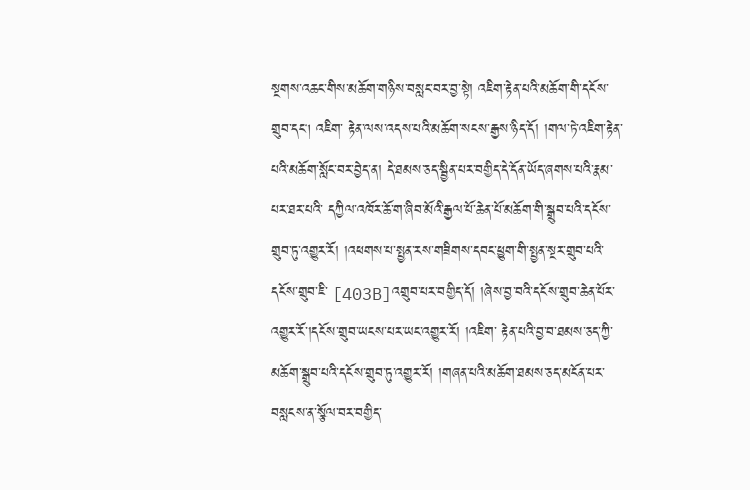སྔགས་འཆང་གིས་མཆོག་གཉིས་བསླང་བར་བྱ་སྟེ། འཇིག་རྟེན་པའི་མཆོག་གི་དངོས་གྲུབ་དང། འཇིག་ རྟེན་ལས་འདས་པའི་མཆོག་སངས་རྒྱས་ཉིད་དོ། །གལ་ཏེ་འཇིག་རྟེན་པའི་མཆོག་སློང་བར་བྱེད་ན། དེ་ཐམས་ཅད་སྦྱིན་པར་བགྱིད་དེ་དོན་ཡོད་ཞགས་པའི་རྣམ་པར་ཐར་པའི་ དཀྱིལ་འཁོར་ཆོ་ག་ཞིབ་མོའི་རྒྱལ་པོ་ཆེན་པོ་མཆོག་གི་སྒྲུབ་པའི་དངོས་གྲུབ་ཏུ་འགྱུར་རོ། །འཕགས་པ་སྤྱན་རས་གཟིགས་དབང་ཕྱུག་གི་སྤྱན་སྔར་གྲུབ་པའི་དངོས་གྲུབ་ཇི་ [403B]འགྲུབ་པར་བགྱིད་དོ། །ཞེས་བྱ་བའི་དངོས་གྲུབ་ཆེན་པོར་འགྱུར་རོ་།དངོས་གྲུབ་ཡངས་པར་ཡང་འགྱུར་རོ། །འཇིག་ རྟེན་པའི་བྱ་བ་ཐམས་ཅད་ཀྱི་མཆོག་སྒྲུབ་པའི་དངོས་གྲུབ་ཏུ་འགྱུར་རོ། །གཞན་པའི་མཆོག་ཐམས་ཅད་མངོན་པར་བསླངས་ན་སྩོལ་བར་བགྱིད་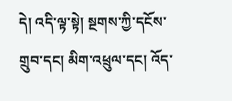དེ། འདི་ལྟ་སྟེ། སྔགས་ཀྱི་དངོས་ གྲུབ་དང། མིག་འཕྲུལ་དང། འོད་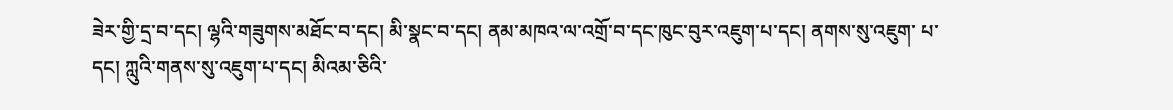ཟེར་གྱི་དྲ་བ་དང། ལྷའི་གཟུགས་མཐོང་བ་དང། མི་སྣང་བ་དང། ནམ་མཁའ་ལ་འགྲོ་བ་དང་ཁུང་བུར་འཇུག་པ་དང། ནགས་སུ་འཇུག་ པ་དང། ཀླུའི་གནས་སུ་འཇུག་པ་དང། མིའམ་ཅིའི་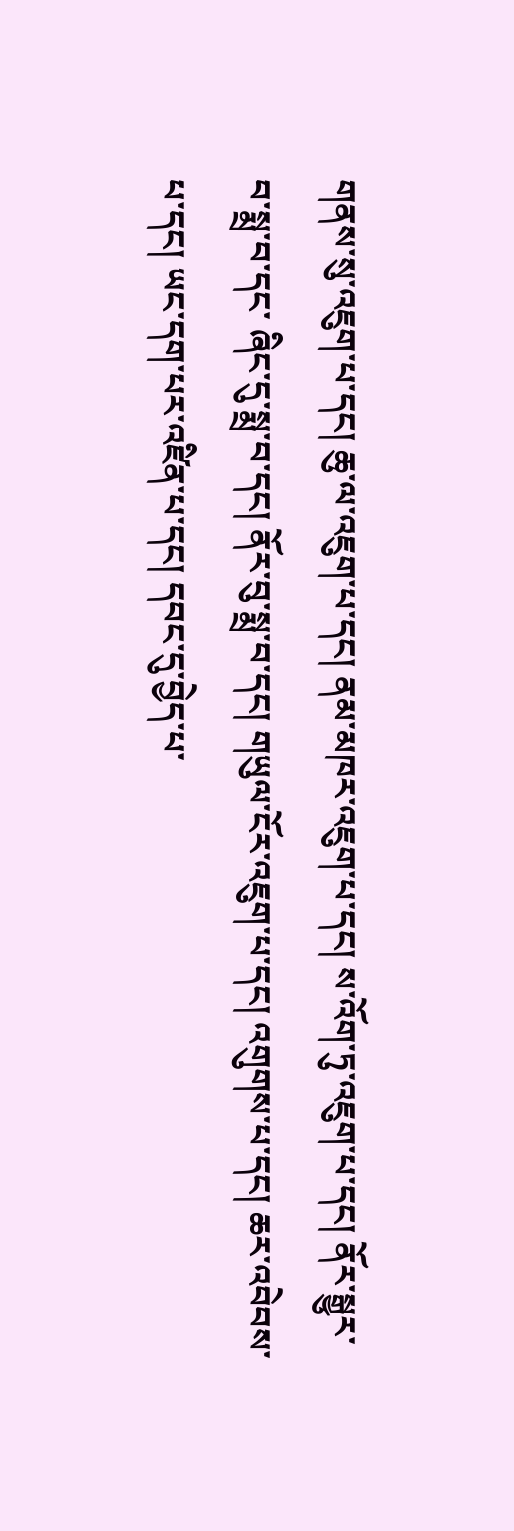གནས་སུ་འཇུག་པ་དང། ཆུ་ལ་འཇུག་པ་དང། ནམ་མཁར་འཇུག་པ་དང། ས་འོག་ཏུ་འཇུག་པ་དང། ནོར་སྒྱུར་བ་སྨྲ་བ་དང་ ཞིང་དུ་སྨྲ་བ་དང། ནོར་བུ་སྨྲ་བ་དང། གཡུལ་ངོར་འཇུག་པ་དང། འགུགས་པ་དང། ཆར་འབེབས་པ་དང། ཡང་དག་པར་འཛིན་པ་དང། དབང་དུ་བྱེད་པ་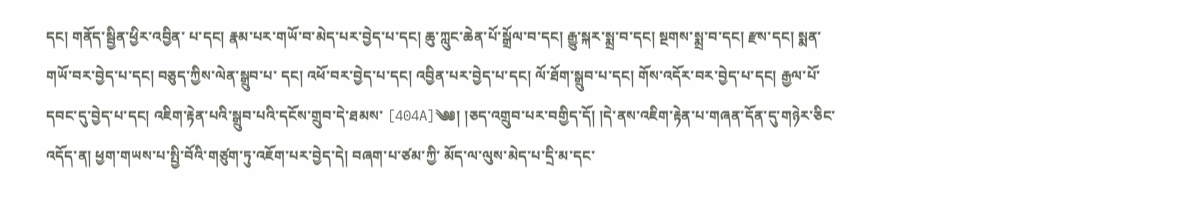དང། གནོད་སྦྱིན་ཕྱིར་འབྱིན་ པ་དང། རྣམ་པར་གཡོ་བ་མེད་པར་བྱེད་པ་དང། ཆུ་ཀླུང་ཆེན་པོ་སྒྲོལ་བ་དང། རྒྱུ་སྐར་སྨྲ་བ་དང། སྔགས་སྨྲ་བ་དང། རྫས་དང། སྨན་གཡོ་བར་བྱེད་པ་དང། བཅུད་ཀྱིས་ལེན་སྒྲུབ་པ་ དང། འཕོ་བར་བྱེད་པ་དང། འབྱིན་པར་བྱེད་པ་དང། ལོ་ཐོག་སྒྲུབ་པ་དང། གོས་འདོར་བར་བྱེད་པ་དང། རྒྱལ་པོ་དབང་དུ་བྱེད་པ་དང། འཇིག་རྟེན་པའི་སྒྲུབ་པའི་དངོས་གྲུབ་དེ་ཐམས་ [404A]༄༅། །ཅད་འགྲུབ་པར་བགྱིད་དོ། །དེ་ནས་འཇིག་རྟེན་པ་གཞན་དོན་དུ་གཉེར་ཅིང་འདོད་ན། ཕྱག་གཡས་པ་སྤྱི་བོའི་གཙུག་ཏུ་འཇོག་པར་བྱེད་དེ། བཞག་པ་ཙམ་ཀྱི་ མོད་ལ་ལུས་མེད་པ་དྲི་མ་དང་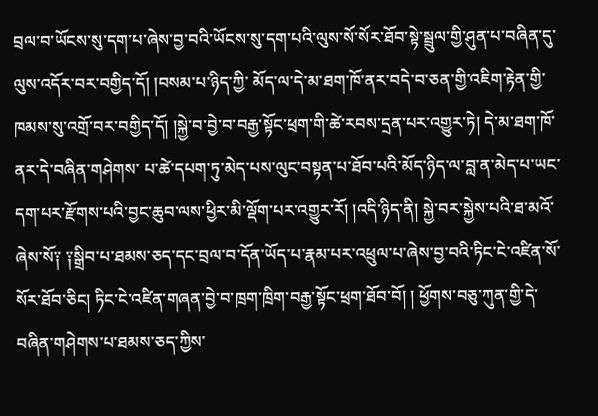བྲལ་བ་ཡོངས་སུ་དག་པ་ཞེས་བྱ་བའི་ཡོངས་སུ་དག་པའི་ལུས་སོ་སོར་ཐོབ་སྟེ་སྦྲུལ་གྱི་ཤུན་པ་བཞིན་དུ་ལུས་འདོར་བར་བགྱིད་དོ། །བསམ་པ་ཉིད་ཀྱི་ མོད་ལ་དེ་མ་ཐག་ཁོ་ནར་བདེ་བ་ཅན་གྱི་འཇིག་རྟེན་གྱི་ཁམས་སུ་འགྲོ་བར་བགྱིད་དོ། །སྐྱེ་བ་བྱེ་བ་བརྒྱ་སྟོང་ཕྲག་གི་ཚེ་རབས་དྲན་པར་འགྱུར་ཏེ། དེ་མ་ཐག་ཁོ་ནར་དེ་བཞིན་གཤེགས་ པ་ཚེ་དཔག་ཏུ་མེད་པས་ལུང་བསྟན་པ་ཐོབ་པའི་མོད་ཉིད་ལ་བླ་ན་མེད་པ་ཡང་དག་པར་རྫོགས་པའི་བྱང་ཆུབ་ལས་ཕྱིར་མི་ལྡོག་པར་འགྱུར་རོ། །འདི་ཉིད་ནི། སྐྱེ་བར་སྐྱེས་པའི་ཐ་མའོ་ ཞེས་སོ༑ ༑སྒྲིབ་པ་ཐམས་ཅད་དང་བྲལ་བ་དོན་ཡོད་པ་རྣམ་པར་འཕྲུལ་པ་ཞེས་བྱ་བའི་ཏིང་ངེ་འཛིན་སོ་སོར་ཐོབ་ཅིང། ཏིང་ངེ་འཛིན་གཞན་བྱེ་བ་ཁྲག་ཁྲིག་བརྒྱ་སྟོང་ཕྲག་ཐོབ་བོ། ། ཕྱོགས་བཅུ་ཀུན་གྱི་དེ་བཞིན་གཤེགས་པ་ཐམས་ཅད་ཀྱིས་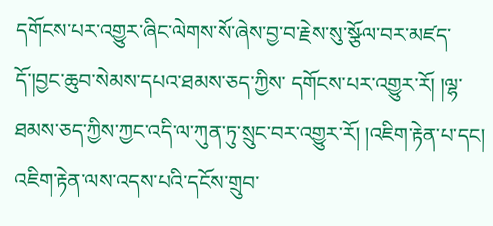དགོངས་པར་འགྱུར་ཞིང་ལེགས་སོ་ཞེས་བྱ་བ་རྗེས་སུ་སྩོལ་བར་མཛད་དོ་།བྱང་ཆུབ་སེམས་དཔའ་ཐམས་ཅད་ཀྱིས་ དགོངས་པར་འགྱུར་རོ། །ལྷ་ཐམས་ཅད་ཀྱིས་ཀྱང་འདི་ལ་ཀུན་ཏུ་སྲུང་བར་འགྱུར་རོ། །འཇིག་རྟེན་པ་དང། འཇིག་རྟེན་ལས་འདས་པའི་དངོས་གྲུབ་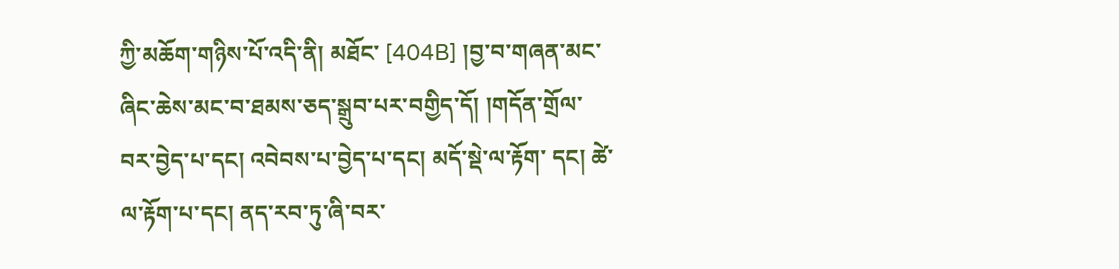ཀྱི་མཆོག་གཉིས་པོ་འདི་ནི། མཐོང་ [404B] །བྱ་བ་གཞན་མང་ཞིང་ཆེས་མང་བ་ཐམས་ཅད་སྒྲུབ་པར་བགྱིད་དོ། །གདོན་གྲོལ་བར་བྱེད་པ་དང། འབེབས་པ་བྱེད་པ་དང། མདོ་སྡེ་ལ་རྟོག་ དང། ཚེ་ལ་རྟོག་པ་དང། ནད་རབ་ཏུ་ཞི་བར་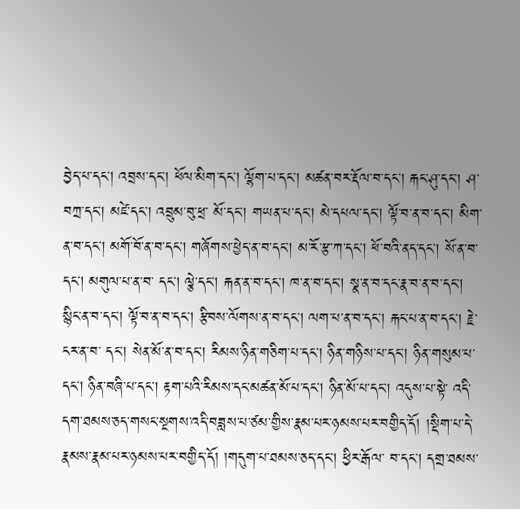བྱེད་པ་དང། འབྲས་དང། ཕོལ་མིག་དང། ལྷོག་པ་དང། མཚན་བར་རྡོལ་བ་དང། རྐང་ཤུ་དང། ཤ་བཀྲ་དང། མཛེ་དང། འབྲུམ་བུ་ཕྲ་ མོ་དང། གཡན་པ་དང། མེ་དཔལ་དང། ལྟོ་བ་ན་བ་དང། མིག་ན་བ་དང། མགོ་བོ་ན་བ་དང། གཞོགས་ཕྱེད་ན་བ་དང། མ་རོ་རྩ་ཀ་དང། ཕོ་བའི་ནད་དང། སོ་ན་བ་དང། མགུལ་པ་ན་བ་ དང། ལྕེ་དང། རྐན་ན་བ་དང། ཁ་ན་བ་དང། སྣ་ན་བ་དང་རྣ་བ་ན་བ་དང། སྙིང་ན་བ་དང། ལྟོ་བ་ན་བ་དང། རྩིབས་ལོགས་ན་བ་དང། ལག་པ་ན་བ་དང། རྐང་པ་ན་བ་དང། རྗེ་ངར་ན་བ་ དང། སེན་མོ་ན་བ་དང། རིམས་ཉིན་གཅིག་པ་དང། ཉིན་གཉིས་པ་དང། ཉིན་གསུམ་པ་དང། ཉིན་བཞི་པ་དང། རྟག་པའི་རིམས་དང་མཚན་མོ་པ་དང། ཉིན་མོ་པ་དང། འདུས་པ་སྟེ་ འདི་དག་ཐམས་ཅད་གསང་སྔགས་འདི་བཟླས་པ་ཙམ་གྱིས་རྣམ་པར་ཉམས་པར་བགྱིད་དོ། །སྡིག་པ་དེ་རྣམས་རྣམ་པར་ཉམས་པར་བགྱིད་དོ། །གདུག་པ་ཐམས་ཅད་དང། ཕྱིར་རྒོལ་ བ་དང། དགྲ་ཐམས་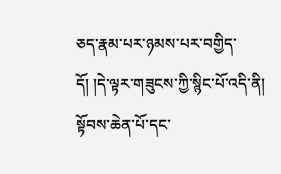ཅད་རྣམ་པར་ཉམས་པར་བགྱིད་དོ། །དེ་ལྟར་གཟུངས་ཀྱི་སྙིང་པོ་འདི་ནི། སྟོབས་ཆེན་པོ་དང་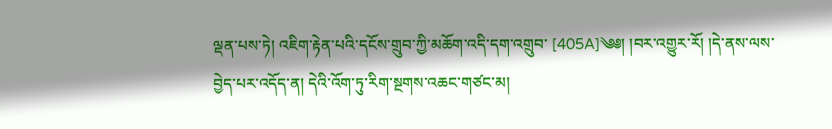ལྡན་པས་ཏེ། འཇིག་རྟེན་པའི་དངོས་གྲུབ་ཀྱི་མཆོག་འདི་དག་འགྲུབ་ [405A]༄༅། །བར་འགྱུར་རོ། །དེ་ནས་ལས་བྱེད་པར་འདོད་ན། དེའི་འོག་ཏུ་རིག་སྔགས་འཆང་གཙང་མ།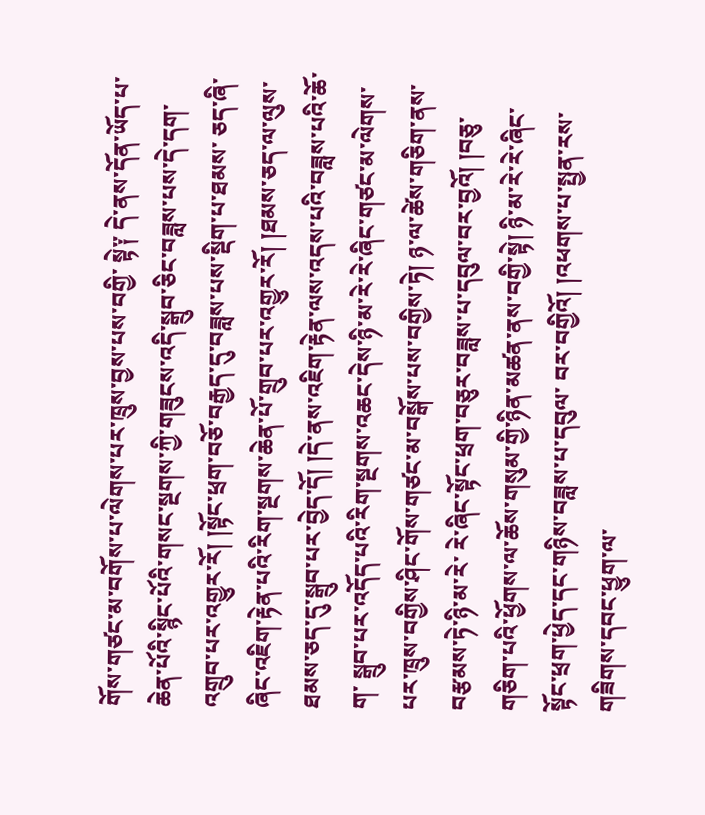གོས་གཙང་མ་བགོས་པ་ལེགས་པར་ཁྲུས་བྱས་པས་བགྱི་ སྟེ༑ དེ་ནས་དོན་ཡོད་པ་ཆེན་པོའི་སྙིང་པོའི་གསང་སྔགས་ཀྱི་གཟུངས་འདི་སྒྲུབ་ཅིང་བཟླས་པས་དེ་དག་འགྲུབ་པར་འགྱུར་རོ། །སྟོང་ཕྲག་བཅོ་བརྒྱད་དུ་བཟླས་པས་སྡིག་པ་ཐམས་ ཅད་ཞི་ཞིང་འཇིག་རྟེན་པའི་རིག་སྔགས་ཆེན་པོ་གྲུབ་པར་འགྱུར་རོ། །ཐམས་ཅད་ལ་ལུས་ཐམས་ཅད་དུ་སྒྲུབ་པར་བྱེད་དོ། །དེ་ནས་འཇིག་རྟེན་ལས་འདས་པའི་བཟླས་པའི་ཆོ་ག་ སྒྲུབ་པར་འདོད་པའི་རིག་སྔགས་འཆང་དེས་ཉི་མ་རེ་རེ་ཞིང་གཙང་མ་ལེགས་པར་ཁྲུས་བགྱིས་ཤིང་གོས་གཙང་མ་བསྒོས་པས་བགྱིས་ཏེ། ཉ་ལ་ཚེས་གཅིག་ནས་བརྩམས་ཏེ་ཉི་མ་རེ་ རེ་ཞིང་སྟོང་ཕྲག་བཅུར་བཟླས་པ་དབུལ་བར་བྱའོ། །བཅུ་གཅིག་པའི་ཕྱོགས་ལ་ཆོས་གསུམ་གྱི་ཉིན་མཚན་ནས་བགྱི་སྟེ། ཉི་མ་རེ་རེ་ཞིང་སྟོང་ཕྲག་ཕྱེད་དང་གཉིས་བཟླས་པ་དབུལ་ བར་བགྱིའོ། །འཕགས་པ་སྤྱན་རས་གཟིགས་དབང་ཕྱུག་ལ་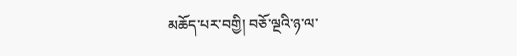མཆོད་པར་བགྱི། བཅོ་ལྔའི་ཉ་ལ་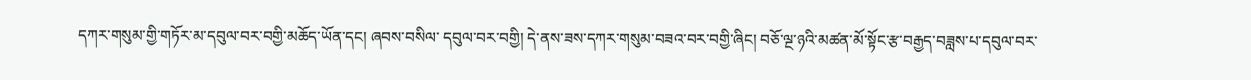དཀར་གསུམ་གྱི་གཏོར་མ་དབུལ་བར་བགྱི་མཆོད་ཡོན་དང། ཞབས་བསིལ་ དབུལ་བར་བགྱི། དེ་ནས་ཟས་དཀར་གསུམ་བཟའ་བར་བགྱི་ཞིང། བཅོ་ལྔ་ཉའི་མཚན་མོ་སྟོང་རྩ་བརྒྱད་བཟླས་པ་དབུལ་བར་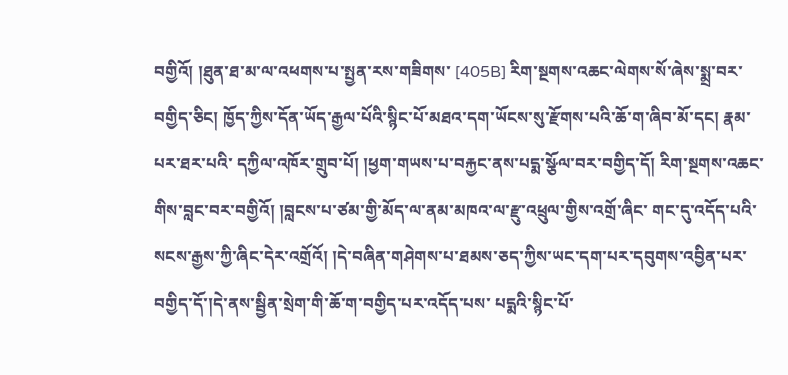བགྱིའོ། །ཐུན་ཐ་མ་ལ་འཕགས་པ་སྤྱན་རས་གཟིགས་ [405B] རིག་སྔགས་འཆང་ལེགས་སོ་ཞེས་སྨྲ་བར་བགྱིད་ཅིང། ཁྱོད་ཀྱིས་དོན་ཡོད་རྒྱལ་པོའི་སྙིང་པོ་མཐའ་དག་ཡོངས་སུ་རྫོགས་པའི་ཆོ་ག་ཞིབ་མོ་དང། རྣམ་པར་ཐར་པའི་ དཀྱིལ་འཁོར་གྲུབ་པོ། །ཕྱག་གཡས་པ་བརྐྱང་ནས་པདྨ་སྩོལ་བར་བགྱིད་དོ། རིག་སྔགས་འཆང་གིས་བླང་བར་བགྱིའོ། །བླངས་པ་ཙམ་གྱི་མོད་ལ་ནམ་མཁའ་ལ་རྫུ་འཕྲུལ་གྱིས་འགྲོ་ཞིང་ གང་དུ་འདོད་པའི་སངས་རྒྱས་ཀྱི་ཞིང་དེར་འགྲོའོ། །དེ་བཞིན་གཤེགས་པ་ཐམས་ཅད་ཀྱིས་ཡང་དག་པར་དབུགས་འབྱིན་པར་བགྱིད་དོ་།དེ་ནས་སྦྱིན་སྲེག་གི་ཆོ་ག་བགྱིད་པར་འདོད་པས་ པདྨའི་སྙིང་པོ་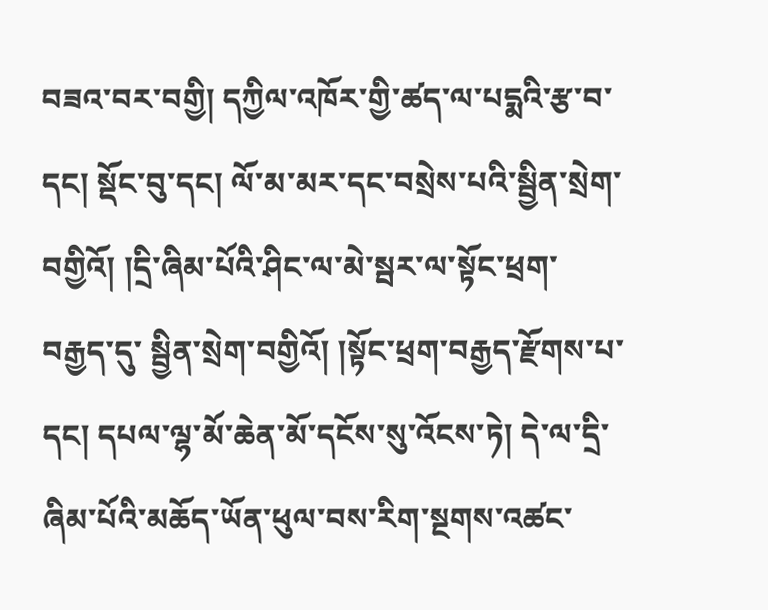བཟའ་བར་བགྱི། དཀྱིལ་འཁོར་གྱི་ཚད་ལ་པདྨའི་རྩ་བ་དང། སྡོང་བུ་དང། ལོ་མ་མར་དང་བསྲེས་པའི་སྦྱིན་སྲེག་བགྱིའོ། །དྲི་ཞིམ་པོའི་ཤིང་ལ་མེ་སྦར་ལ་སྟོང་ཕྲག་བརྒྱད་དུ་ སྦྱིན་སྲེག་བགྱིའོ། །སྟོང་ཕྲག་བརྒྱད་རྫོགས་པ་དང། དཔལ་ལྷ་མོ་ཆེན་མོ་དངོས་སུ་འོངས་ཏེ། དེ་ལ་དྲི་ཞིམ་པོའི་མཆོད་ཡོན་ཕུལ་བས་རིག་སྔགས་འཚང་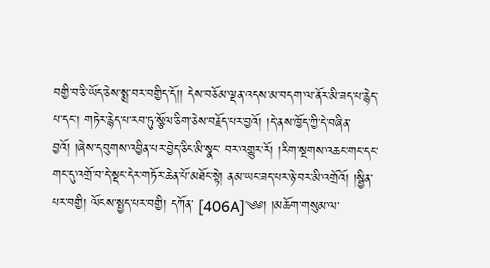བགྱི་བ་ཅི་ཡོད་ཅེས་སྨྲ་བར་བགྱིད་དོ།། དེས་བཅོམ་ལྡན་འདས་མ་བདག་ལ་ནོར་མི་ཟད་པ་རྙེད་པ་དང། གཏེར་རྙེད་པ་རབ་ཏུ་སྩོལ་ཅིག་ཅེས་བརྗོད་པར་བྱའོ། །དེ་ནས་ཁྱོད་ཀྱི་དེ་བཞིན་བྱའོ། །ཞེས་དབུགས་འབྱིན་པར་བྱེད་ཅིང་མི་སྣང་ བར་འགྱུར་རོ། །རིག་སྔགས་འཆང་གང་དང་གང་དུ་འགྲོ་བ་དེ་སྡང་དེར་གཏོར་ཆེན་པོ་མཐོང་སྟེ། ནམ་ཡང་ཟད་པར་ཉེ་བར་མི་འགྲོའོ། །སྦྱིན་པར་བགྱི། ལོངས་སྤྱད་པར་བགྱི། དཀོན་ [406A]༄༅། །མཆོག་གསུམ་ལ་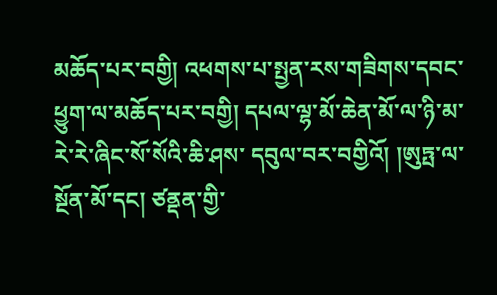མཆོད་པར་བགྱི། འཕགས་པ་སྤྱན་རས་གཟིགས་དབང་ཕྱུག་ལ་མཆོད་པར་བགྱི། དཔལ་ལྷ་མོ་ཆེན་མོ་ལ་ཉི་མ་རེ་རེ་ཞིང་སོ་སོའི་ཆི་ཤས་ དབུལ་བར་བགྱིའོ། །ཨུཏྤ་ལ་སྔོན་མོ་དང། ཙནྡན་གྱི་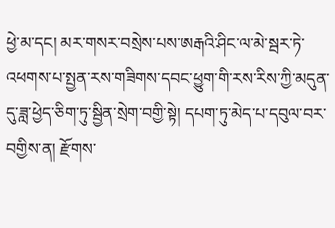ཕྱེ་མ་དང། མར་གསར་བསྲེས་པས་ཨརྒའི་ཤིང་ལ་མེ་སྦར་ཏེ་འཕགས་པ་སྤྱན་རས་གཟིགས་དབང་ཕྱུག་གི་རས་རིས་ཀྱི་མདུན་ དུ་ཟླ་ཕྱེད་ཅིག་ཏུ་སྦྱིན་སྲེག་བགྱི་སྟེ། དཔག་ཏུ་མེད་པ་དབུལ་བར་བགྱིས་ན། རྫོགས་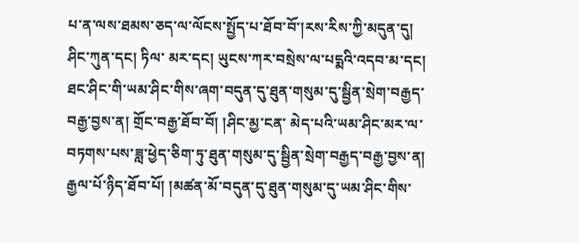པ་ན་ལས་ཐམས་ཅད་ལ་ལོངས་སྤྱོད་པ་ཐོབ་བོ་།རས་རིས་ཀྱི་མདུན་དུ། ཤིང་ཀུན་དང། ཏིལ་ མར་དང། ཡུངས་ཀར་བསྲེས་ལ་པདྨའི་འདབ་མ་དང། ཐང་ཤིང་གི་ཡམ་ཤིང་གིས་ཞག་བདུན་དུ་ཐུན་གསུམ་དུ་སྦྱིན་སྲེག་བརྒྱད་བརྒྱ་བྱས་ན། གྲོང་བརྒྱ་ཐོབ་བོ། །ཤིང་མྱ་ངན་ མེད་པའི་ཡམ་ཤིང་མར་ལ་བཏགས་པས་ཟླ་ཕྱེད་ཅིག་ཏུ་ཐུན་གསུམ་དུ་སྦྱིན་སྲེག་བརྒྱད་བརྒྱ་བྱས་ན། རྒྱལ་པོ་ཉིད་ཐོབ་པོ། །མཚན་མོ་བདུན་དུ་ཐུན་གསུམ་དུ་ཡམ་ཤིང་གིས་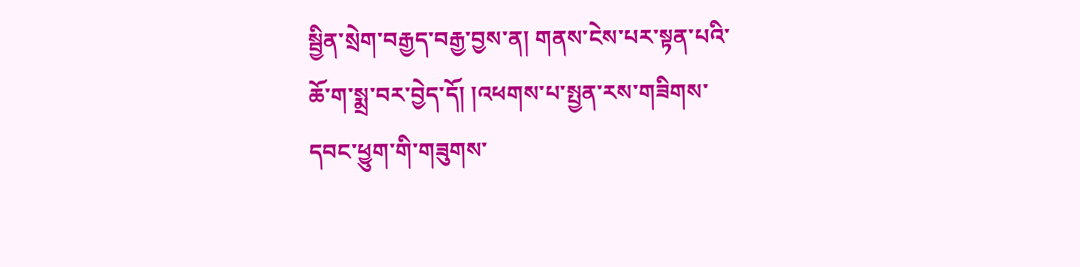སྦྱིན་སྲེག་བརྒྱད་བརྒྱ་བྱས་ན། གནས་ངེས་པར་སྟན་པའི་ཆོ་ག་སྨྲ་བར་བྱེད་དོ། །འཕགས་པ་སྤྱན་རས་གཟིགས་དབང་ཕྱུག་གི་གཟུགས་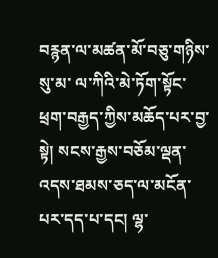བརྙན་ལ་མཚན་མོ་བཅུ་གཉིས་སུ་མ་ ལ་ཀིའི་མེ་ཏོག་སྟོང་ཕྲག་བརྒྱད་ཀྱིས་མཆོད་པར་བྱ་སྟེ། སངས་རྒྱས་བཅོམ་ལྡན་འདས་ཐམས་ཅད་ལ་མངོན་པར་དད་པ་དང། ལྷ་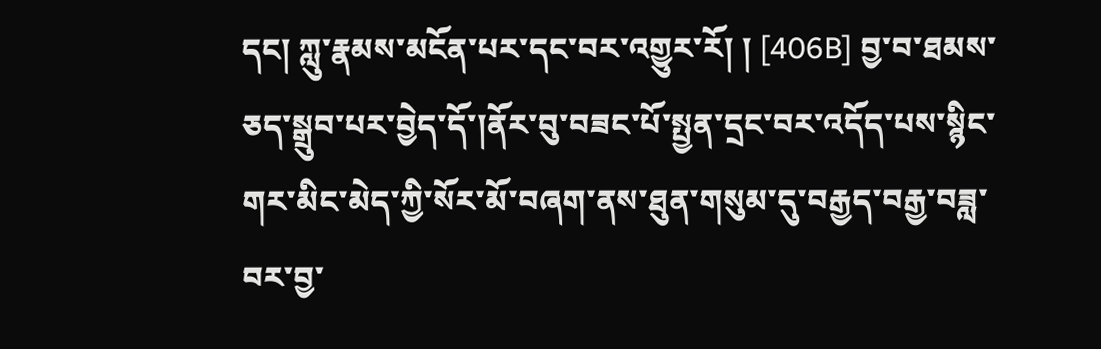དང། ཀླུ་རྣམས་མངོན་པར་དང་བར་འགྱུར་རོ། ། [406B] བྱ་བ་ཐམས་ཅད་སྒྲུབ་པར་བྱེད་དོ་།ནོར་བུ་བཟང་པོ་སྤྱན་དྲང་བར་འདོད་པས་སྙིང་གར་མིང་མེད་ཀྱི་སོར་མོ་བཞག་ནས་ཐུན་གསུམ་དུ་བརྒྱད་བརྒྱ་བཟླ་བར་བྱ་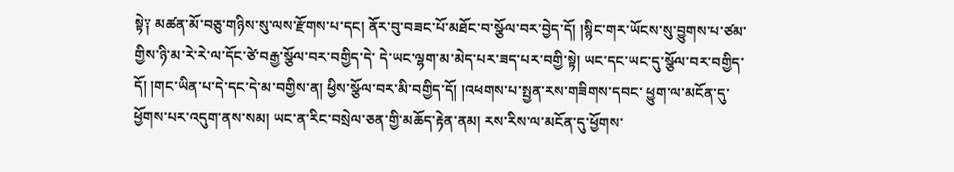སྟེ༑ མཚན་མོ་བཅུ་གཉིས་སུ་ལས་རྫོགས་པ་དང། ནོར་བུ་བཟང་པོ་མཐོང་བ་སྩོལ་བར་བྱེད་དོ། །སྙིང་གར་ཡོངས་སུ་བྱུགས་པ་ཙམ་གྱིས་ཉི་མ་རེ་རེ་ལ་དོང་ཙེ་བརྒྱ་སྩོལ་བར་བགྱིད་དེ་ དེ་ཡང་ལྷག་མ་མེད་པར་ཟད་པར་བགྱི་སྟེ། ཡང་དང་ཡང་དུ་སྩོལ་བར་བགྱིད་དོ། །གང་ཡིན་པ་དེ་དང་དེ་མ་བགྱིས་ན། ཕྱིས་སྩོལ་བར་མི་བགྱིད་དོ། །འཕགས་པ་སྤྱན་རས་གཟིགས་དབང་ ཕྱུག་ལ་མངོན་དུ་ཕྱོགས་པར་འདུག་ནས་སམ། ཡང་ན་རིང་བསྲེལ་ཅན་གྱི་མཆོད་རྟེན་ནམ། རས་རིས་ལ་མངོན་དུ་ཕྱོགས་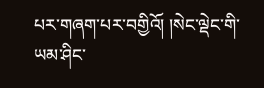པར་གཞག་པར་བགྱིའོ། །སེང་ལྡེང་གི་ཡམ་ཤིང་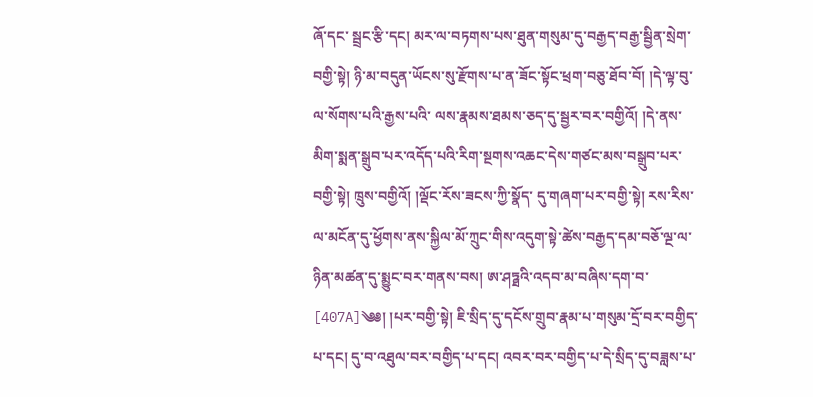ཞོ་དང་ སྦྲང་རྩི་དང། མར་ལ་བཏགས་པས་ཐུན་གསུམ་དུ་བརྒྱད་བརྒྱ་སྦྱིན་སྲེག་བགྱི་སྟེ། ཉི་མ་བདུན་ཡོངས་སུ་རྫོགས་པ་ན་ཟོང་སྟོང་ཕྲག་བཅུ་ཐོབ་བོ། །དེ་ལྟ་བུ་ལ་སོགས་པའི་རྒྱས་པའི་ ལས་རྣམས་ཐམས་ཅད་དུ་སྦྱར་བར་བགྱིའོ། །དེ་ནས་མིག་སྨན་སྒྲུབ་པར་འདོད་པའི་རིག་སྔགས་འཆང་དེས་གཙང་མས་བསྒྲུབ་པར་བགྱི་སྟེ། ཁྲུས་བགྱིའོ། །ལྡོང་རོས་ཟངས་ཀྱི་སྣོད་ དུ་གཞག་པར་བགྱི་སྟེ། རས་རིས་ལ་མངོན་དུ་ཕྱོགས་ནས་སྐྱིལ་མོ་ཀྲུང་གིས་འདུག་སྟེ་ཚེས་བརྒྱད་དམ་བཅོ་ལྔ་ལ་ཉིན་མཚན་དུ་སྨྱུང་བར་གནས་བས། ཨ་ཤཏྠའི་འདབ་མ་བཞིས་དག་བ་ [407A]༄༅། །པར་བགྱི་སྟེ། ཇི་སྲིད་དུ་དངོས་གྲུབ་རྣམ་པ་གསུམ་དྲོ་བར་བགྱིད་པ་དང། དུ་བ་འཐུལ་བར་བགྱིད་པ་དང། འབར་བར་བགྱིད་པ་དེ་སྲིད་དུ་བཟླས་པ་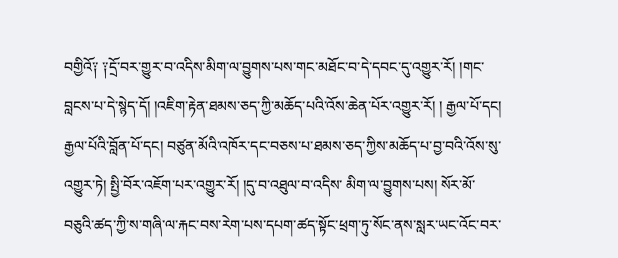བགྱིའོ༑ ༑དྲོ་བར་གྱུར་བ་འདིས་མིག་ལ་བྱུགས་པས་གང་མཐོང་བ་དེ་དབང་དུ་འགྱུར་རོ། །གང་བླངས་པ་དེ་སྙེད་དོ། །འཇིག་རྟེན་ཐམས་ཅད་ཀྱི་མཆོད་པའི་འོས་ཆེན་པོར་འགྱུར་རོ། ། རྒྱལ་པོ་དང། རྒྱལ་པོའི་བློན་པོ་དང། བཙུན་མོའི་འཁོར་དང་བཅས་པ་ཐམས་ཅད་ཀྱིས་མཆོད་པ་བྱ་བའི་འོས་སུ་འགྱུར་ཏེ། སྤྱི་བོར་འཇོག་པར་འགྱུར་རོ། །དུ་བ་འཐུལ་བ་འདིས་ མིག་ལ་བྱུགས་པས། སོར་མོ་བཅུའི་ཚད་ཀྱི་ས་གཞི་ལ་རྐང་བས་རེག་པས་དཔག་ཚད་སྟོང་ཕྲག་ཏུ་སོང་ནས་སླར་ཡང་འོང་བར་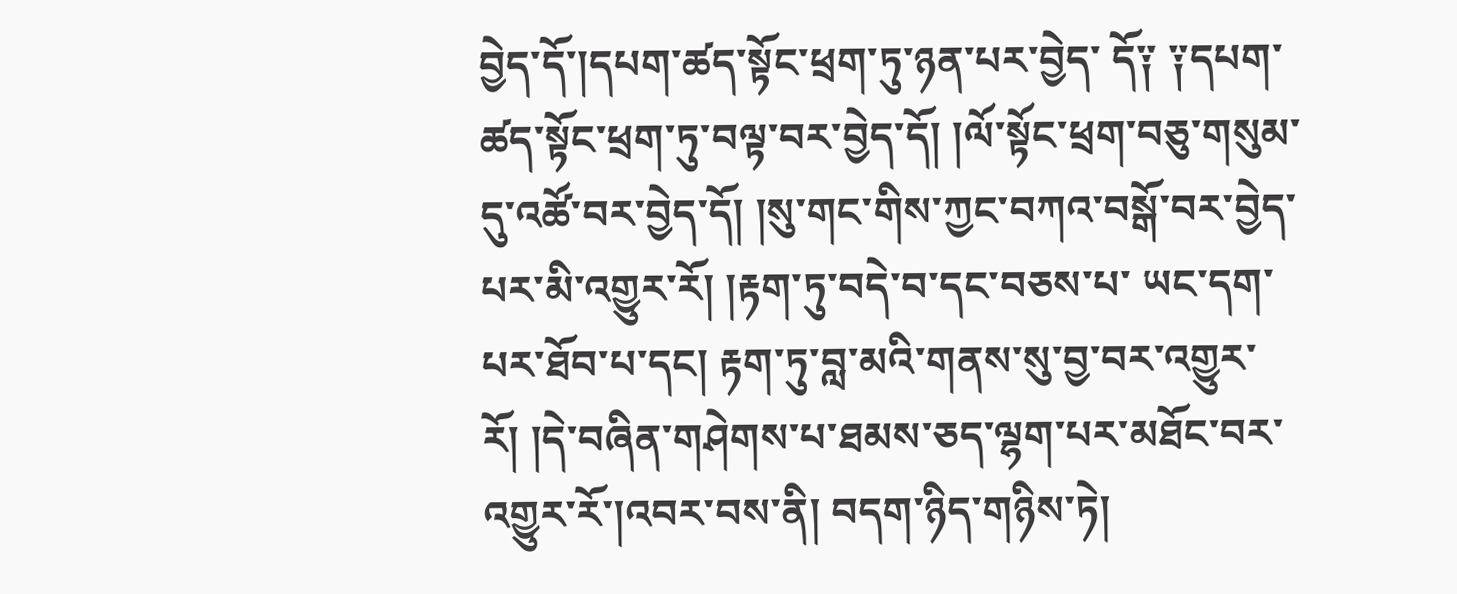བྱེད་དོ་།དཔག་ཚད་སྟོང་ཕྲག་ཏུ་ཉན་པར་བྱེད་ དོ༑ ༑དཔག་ཚད་སྟོང་ཕྲག་ཏུ་བལྟ་བར་བྱེད་དོ། །ལོ་སྟོང་ཕྲག་བཅུ་གསུམ་དུ་འཚོ་བར་བྱེད་དོ། །སུ་གང་གིས་ཀྱང་བཀའ་བསྒོ་བར་བྱེད་པར་མི་འགྱུར་རོ། །རྟག་ཏུ་བདེ་བ་དང་བཅས་པ་ ཡང་དག་པར་ཐོབ་པ་དང། རྟག་ཏུ་བླ་མའི་གནས་སུ་བྱ་བར་འགྱུར་རོ། །དེ་བཞིན་གཤེགས་པ་ཐམས་ཅད་ལྷག་པར་མཐོང་བར་འགྱུར་རོ་།འབར་བས་ནི། བདག་ཉིད་གཉིས་ཏེ།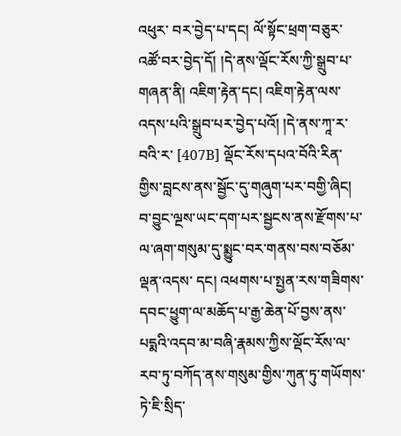འཕུར་ བར་བྱེད་པ་དང། ལོ་སྟོང་ཕྲག་བཅུར་འཚོ་བར་བྱེད་དོ། །དེ་ནས་ལྡོང་རོས་ཀྱི་སྒྲུབ་པ་གཞན་ནི། འཇིག་རྟེན་དང། འཇིག་རྟེན་ལས་འདས་པའི་སྒྲུབ་པར་བྱེད་པའོ། །དེ་ནས་ཀཱ་ར་བའི་ར་ [407B] ལྡོང་རོས་དཔའ་བོའི་རིན་གྱིས་བླངས་ནས་སྦྱོང་དུ་གཞུག་པར་བགྱི་ཞིང། བ་བྱུང་ལྔས་ཡང་དག་པར་སྦྱངས་ནས་རྫོགས་པ་ལ་ཞག་གསུམ་དུ་སྨྱུང་བར་གནས་བས་བཅོམ་ལྡན་འདས་ དང། འཕགས་པ་སྤྱན་རས་གཟིགས་དབང་ཕྱུག་ལ་མཆོད་པ་རྒྱ་ཆེན་པོ་བྱས་ནས་པདྨའི་འདབ་མ་བཞི་རྣམས་ཀྱིས་ལྡོང་རོས་ལ་རབ་ཏུ་བཀོད་ནས་གསུམ་གྱིས་ཀུན་ཏུ་གཡོགས་ཏེ་ཇི་སྲིད་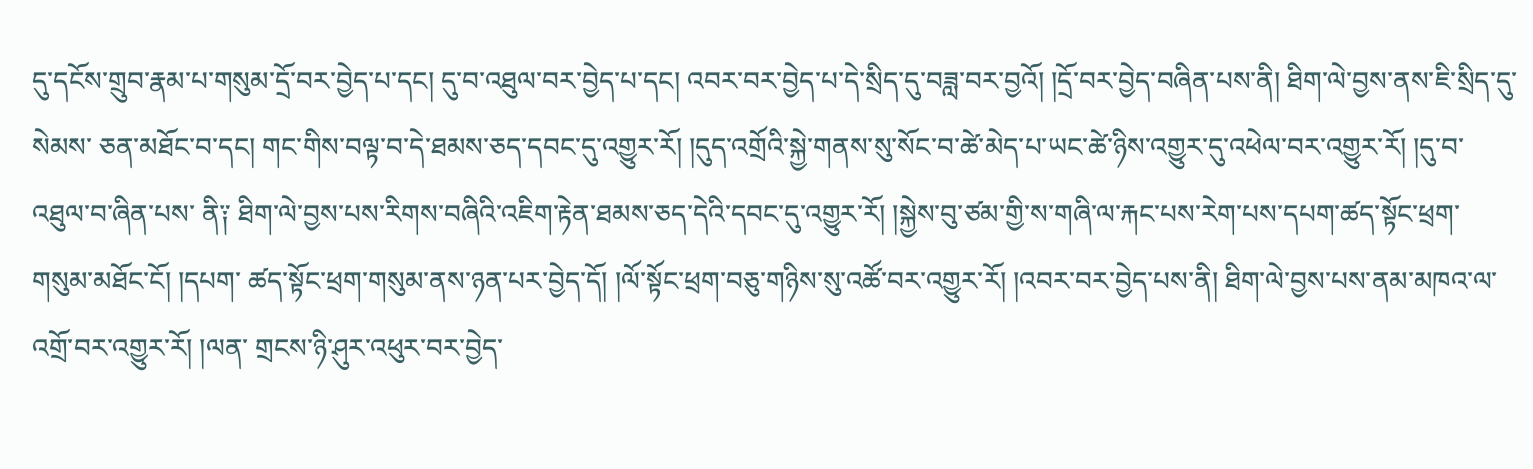དུ་དངོས་གྲུབ་རྣམ་པ་གསུམ་དྲོ་བར་བྱེད་པ་དང། དུ་བ་འཐུལ་བར་བྱེད་པ་དང། འབར་བར་བྱེད་པ་དེ་སྲིད་དུ་བཟླ་བར་བྱའོ། །དྲོ་བར་བྱེད་བཞིན་པས་ནི། ཐིག་ལེ་བྱས་ནས་ཇི་སྲིད་དུ་སེམས་ ཅན་མཐོང་བ་དང། གང་གིས་བལྟ་བ་དེ་ཐམས་ཅད་དབང་དུ་འགྱུར་རོ། །དུད་འགྲོའི་སྐྱེ་གནས་སུ་སོང་བ་ཚེ་མེད་པ་ཡང་ཚེ་ཉིས་འགྱུར་དུ་འཕེལ་བར་འགྱུར་རོ། །དུ་བ་འཐུལ་བ་ཞིན་པས་ ནི༑ ཐིག་ལེ་བྱས་པས་རིགས་བཞིའི་འཇིག་རྟེན་ཐམས་ཅད་དེའི་དབང་དུ་འགྱུར་རོ། །སྐྱེས་བུ་ཙམ་གྱི་ས་གཞི་ལ་རྐང་པས་རེག་པས་དཔག་ཚད་སྟོང་ཕྲག་གསུམ་མཐོང་ངོ། །དཔག་ ཚད་སྟོང་ཕྲག་གསུམ་ནས་ཉན་པར་བྱེད་དོ། །ལོ་སྟོང་ཕྲག་བཅུ་གཉིས་སུ་འཚོ་བར་འགྱུར་རོ། །འབར་བར་བྱེད་པས་ནི། ཐིག་ལེ་བྱས་པས་ནམ་མཁའ་ལ་འགྲོ་བར་འགྱུར་རོ། །ལན་ གྲངས་ཉི་ཤུར་འཕུར་བར་བྱེད་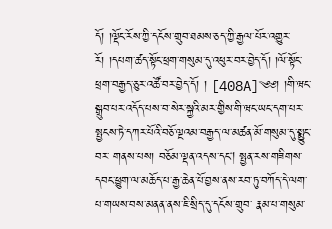དོ། །ལྡོང་རོས་ཀྱི་དངོས་གྲུབ་ཐམས་ཅད་ཀྱི་རྒྱལ་པོར་འགྱུར་རོ། །དཔག་ཚད་སྟོང་ཕྲག་གསུམ་དུ་འཕུར་བར་བྱེད་དོ། །ལོ་སྟོང་ཕྲག་བརྒྱད་ཅུར་འཚོ་བར་བྱེད་དོ། ། [408A]༄༅། །གི་ཝང་སྒྲུབ་པར་འདོད་པས་བ་སེར་སྐྱའི་མར་གྱིས་གི་ཝང་ཡང་དག་པར་སྤྱངས་ཏེ་དཀར་པོའི་བཅོ་ལྔའམ་བརྒྱད་ལ་མཚན་མོ་གསུམ་དུ་སྨྱུང་བར་ གནས་པས། བཅོམ་ལྡན་འདས་དང། སྤྱན་རས་གཟིགས་དབང་ཕྱུག་ལ་མཆོད་པ་རྒྱ་ཆེན་པོ་བྱས་ནས་རབ་ཏུ་བཀོད་དེ་ལག་པ་གཡས་བས་མནན་ནས་ཇི་སྲིད་དུ་དངོས་གྲུབ་ རྣམ་པ་གསུམ་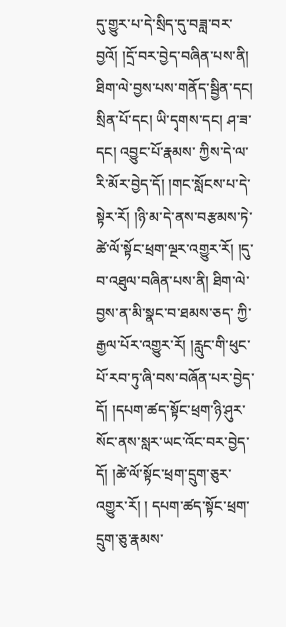དུ་གྱུར་པ་དེ་སྲིད་དུ་བཟླ་བར་བྱའོ། །དྲོ་བར་བྱེད་བཞིན་པས་ནི། ཐིག་ལེ་བྱས་པས་གནོད་སྦྱིན་དང། སྲིན་པོ་དང། ཡི་དྭགས་དང། ཤ་ཟ་དང། འབྱུང་པོ་རྣམས་ ཀྱིས་དེ་ལ་རི་མོར་བྱེད་དོ། །གང་སློངས་པ་དེ་སྟེར་རོ། །ཉི་མ་དེ་ནས་བརྩམས་ཏེ་ཚེ་ལོ་སྟོང་ཕྲག་ལྔར་འགྱུར་རོ། །དུ་བ་འཐུལ་བཞིན་པས་ནི། ཐིག་ལེ་བྱས་ན་མི་སྣང་བ་ཐམས་ཅད་ ཀྱི་རྒྱལ་པོར་འགྱུར་རོ། །རླུང་གི་ཕུང་པོ་རབ་ཏུ་ཞི་བས་བཞོན་པར་བྱེད་དོ། །དཔག་ཚད་སྟོང་ཕྲག་ཉི་ཤུར་སོང་ནས་སླར་ཡང་འོང་བར་བྱེད་དོ། །ཚེ་ལོ་སྟོང་ཕྲག་དྲུག་ཅུར་འགྱུར་རོ། ། དཔག་ཚད་སྟོང་ཕྲག་དྲུག་ཅུ་རྣམས་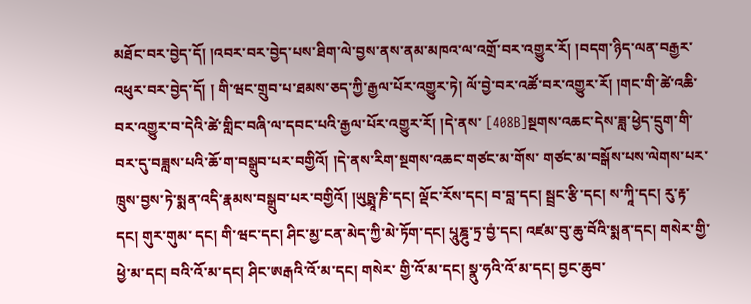མཐོང་བར་བྱེད་དོ། །འབར་བར་བྱེད་པས་ཐིག་ལེ་བྱས་ནས་ནམ་མཁའ་ལ་འགྲོ་བར་འགྱུར་རོ། །བདག་ཉིད་ལན་བརྒྱར་འཕུར་བར་བྱེད་དོ། ། གི་ཝང་གྲུབ་པ་ཐམས་ཅད་ཀྱི་རྒྱལ་པོར་འགྱུར་ཏེ། ལོ་བྱེ་བར་འཚོ་བར་འགྱུར་རོ། །གང་གི་ཚེ་འཆི་བར་འགྱུར་བ་དེའི་ཚེ་གླིང་བཞི་ལ་དབང་པའི་རྒྱལ་པོར་འགྱུར་རོ། །དེ་ནས་ [408B]སྔགས་འཆང་དེས་ཟླ་ཕྱེད་དྲུག་གི་བར་དུ་བཟླས་པའི་ཆོ་ག་བསྒྲུབ་པར་བགྱིའོ། །དེ་ནས་རིག་སྔགས་འཆང་གཙང་མ་གོས་ གཙང་མ་བསྒོས་པས་ལེགས་པར་ཁྲུས་བྱས་ཏེ་སྨན་འདི་རྣམས་བསྒྲུབ་པར་བགྱིའོ། །ཡུཥྨཱ་ཎི་དང། ལྡོང་རོས་དང། བ་བླ་དང། སྦྲང་རྩི་དང། ས་ཀཱི་དང། རུ་རྟ་དང། གུར་གུམ་ དང། གི་ཝང་དང། ཤིང་མྱ་ངན་མེད་ཀྱི་མེ་ཏོག་དང། པཱུཎྜུ་ཏྲ་བྱཾ་དང། འཛམ་བུ་ཆུ་བོའི་སྨན་དང། གསེར་གྱི་ཕྱེ་མ་དང། བའི་འོ་མ་དང། ཤིང་ཨརྒའི་འོ་མ་དང། གསེར་ གྱི་འོ་མ་དང། སྣུ་ཧའི་འོ་མ་དང། བྱང་ཆུབ་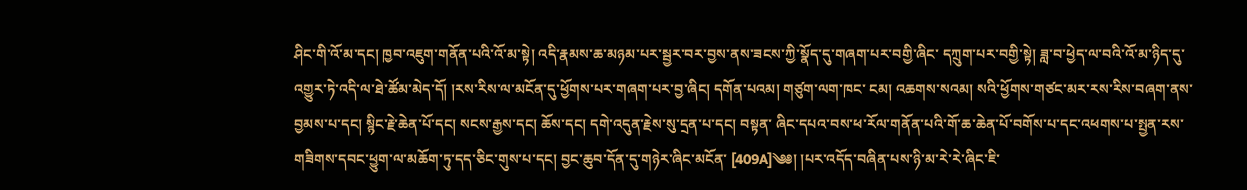ཤིང་གི་འོ་མ་དང། ཁྱབ་འཇུག་གནོན་པའི་འོ་མ་སྟེ། འདི་རྣམས་ཆ་མཉམ་པར་སྦྱར་བར་བྱས་ནས་ཟངས་ཀྱི་སྣོད་དུ་གཞག་པར་བགྱི་ཞིང་ དཀྲུག་པར་བགྱི་སྟེ། ཟླ་བ་ཕྱེད་ལ་བའི་འོ་མ་ཉིད་དུ་འགྱུར་ཏེ་འདི་ལ་ཐེ་ཚོམ་མེད་དོ། །རས་རིས་ལ་མངོན་དུ་ཕྱོགས་པར་གཞག་པར་བྱ་ཞིང། དགོན་པའམ། གཙུག་ལག་ཁང་ ངམ། འཆགས་སའམ། སའི་ཕྱོགས་གཙང་མར་རས་རིས་བཞག་ནས་བྱམས་པ་དང། སྙིང་རྗེ་ཆེན་པོ་དང། སངས་རྒྱས་དང། ཆོས་དང། དགེ་འདུན་རྗེས་སུ་དྲན་པ་དང། བསྟན་ ཞིང་དཔའ་བས་ཕ་རོལ་གནོན་པའི་གོ་ཆ་ཆེན་པོ་བགོས་པ་དང་འཕགས་པ་སྤྱན་རས་གཟིགས་དབང་ཕྱུག་ལ་མཆོག་ཏུ་དད་ཅིང་གུས་པ་དང། བྱང་ཆུབ་དོན་དུ་གཉེར་ཞིང་མངོན་ [409A]༄༅། །པར་འདོད་བཞིན་པས་ཉི་མ་རེ་རེ་ཞིང་ཇི་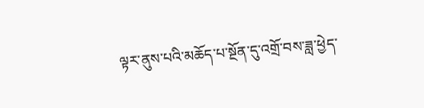ལྟར་ནུས་པའི་མཆོད་པ་སྔོན་དུ་འགྲོ་བས་ཟླ་ཕྱེད་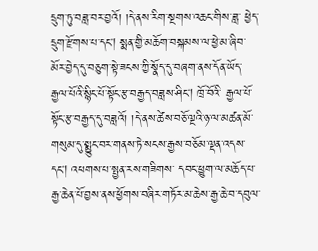དྲུག་ཏུ་བཟླ་བར་བྱའོ། །དེ་ནས་རིག་སྔགས་འཆང་གིས་ཟླ་ ཕྱེད་དྲུག་རྫོགས་པ་དང། སྨན་གྱི་མཆོག་བསྐམས་ལ་ཕྱེ་མ་ཞིབ་མོར་བྱེད་དུ་བཅུག་སྟེ་ཟངས་ཀྱི་སྣོད་དུ་བཞག་ནས་དོན་ཡོད་རྒྱལ་པོའི་སྙིང་པོ་སྟོང་རྩ་བརྒྱད་བཟླས་ཤིང། ཁྲོ་བོའི་ རྒྱལ་པོ་སྟོང་རྩ་བརྒྱད་དུ་བཟླའོ། །དེ་ནས་ཚེས་བཅོ་ལྔའི་ཉ་ལ་མཚན་མོ་གསུམ་དུ་སྨྱུང་བར་གནས་ཏེ་སངས་རྒྱས་བཅོམ་ལྡན་འདས་དང། འཕགས་པ་སྤྱན་རས་གཟིགས་ དབང་ཕྱུག་ལ་མཆོད་པ་རྒྱ་ཆེན་པོ་བྱས་ནས་ཕྱོགས་བཞིར་གཏོར་མ་ཆེས་རྒྱ་ཆེ་བ་དབུལ་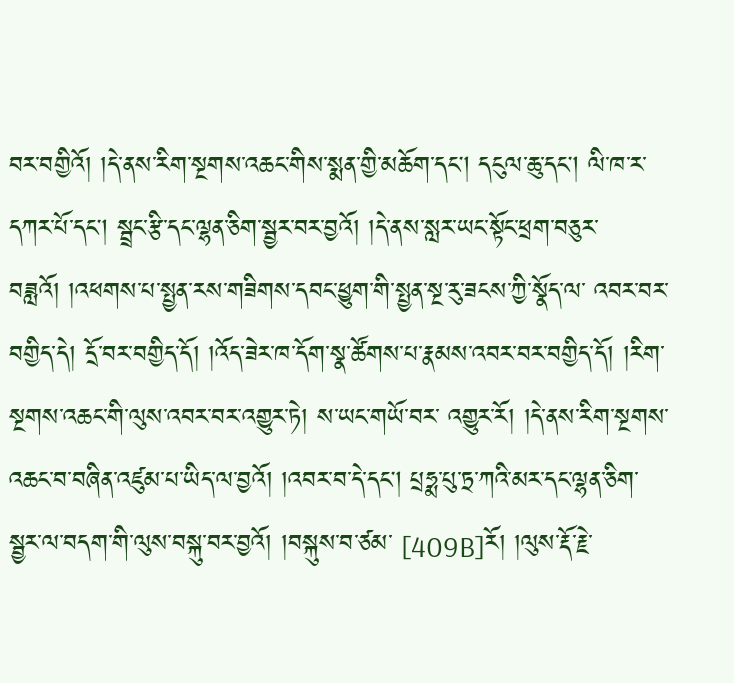བར་བགྱིའོ། །དེ་ནས་རིག་སྔགས་འཆང་གིས་སྨན་གྱི་མཆོག་དང། དངུལ་ཆུ་དང། ལི་ཁ་ར་ དཀར་པོ་དང། སྦྲང་རྩི་དང་ལྷན་ཅིག་སྦྱར་བར་བྱའོ། །དེ་ནས་སླར་ཡང་སྟོང་ཕྲག་བཅུར་བཟླའོ། །འཕགས་པ་སྤྱན་རས་གཟིགས་དབང་ཕྱུག་གི་སྤྱན་སྔ་རུ་ཟངས་ཀྱི་སྣོད་ལ་ འབར་བར་བགྱིད་དེ། དྲོ་བར་བགྱིད་དོ། །འོད་ཟེར་ཁ་དོག་སྣ་ཚོགས་པ་རྣམས་འབར་བར་བགྱིད་དོ། །རིག་སྔགས་འཆང་གི་ལུས་འབར་བར་འགྱུར་ཏེ། ས་ཡང་གཡོ་བར་ འགྱུར་རོ། །དེ་ནས་རིག་སྔགས་འཆང་བ་བཞིན་འཛུམ་པ་ཡིད་ལ་བྱའོ། །འབར་བ་དེ་དང། པྲཧྨ་པུ་ཏྲ་ཀའི་མར་དང་ལྷན་ཅིག་སྦྱར་ལ་བདག་གི་ལུས་བསྐུ་བར་བྱའོ། །བསྐུས་བ་ཙམ་ [409B]རོ། །ལུས་རྡོ་རྗེ་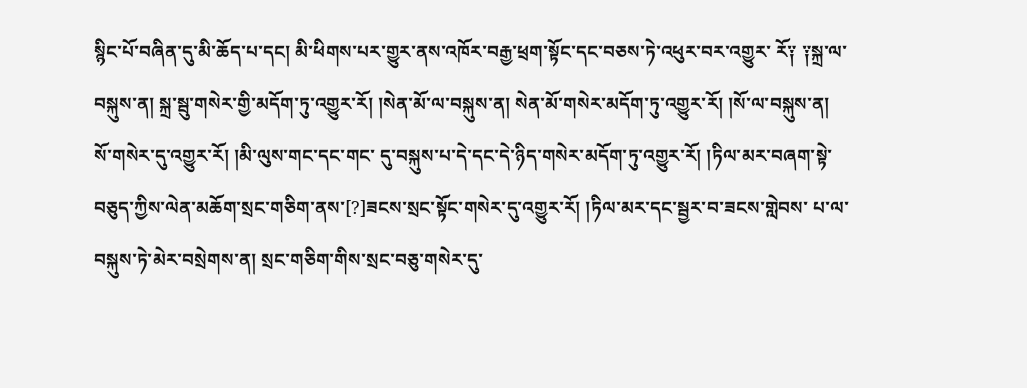སྙིང་པོ་བཞིན་དུ་མི་ཆོད་པ་དང། མི་ཕིགས་པར་གྱུར་ནས་འཁོར་བརྒྱ་ཕྲག་སྟོང་དང་བཅས་ཏེ་འཕུར་བར་འགྱུར་ རོ༑ ༑སྐྲ་ལ་བསྐུས་ན། སྐྲ་སྦུ་གསེར་གྱི་མདོག་ཏུ་འགྱུར་རོ། །སེན་མོ་ལ་བསྐུས་ན། སེན་མོ་གསེར་མདོག་ཏུ་འགྱུར་རོ། །སོ་ལ་བསྐུས་ན། སོ་གསེར་དུ་འགྱུར་རོ། །མི་ལུས་གང་དང་གང་ དུ་བསྐུས་པ་དེ་དང་དེ་ཉིད་གསེར་མདོག་ཏུ་འགྱུར་རོ། །ཏིལ་མར་བཞག་སྟེ་བཅུད་ཀྱིས་ལེན་མཆོག་སྲང་གཅིག་ནས་[?]ཟངས་སྲང་སྟོང་གསེར་དུ་འགྱུར་རོ། །ཏིལ་མར་དང་སྦྱར་བ་ཟངས་གླེབས་ པ་ལ་བསྐུས་ཏེ་མེར་བསྲེགས་ན། སྲང་གཅིག་གིས་སྲང་བཅུ་གསེར་དུ་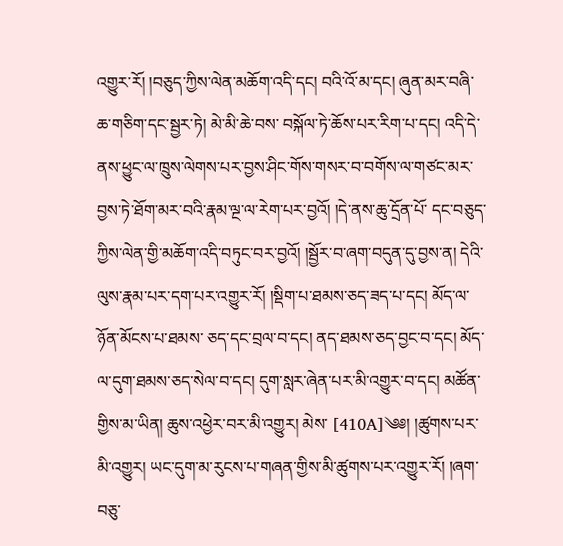འགྱུར་རོ། །བཅུད་ཀྱིས་ལེན་མཆོག་འདི་དང། བའི་འོ་མ་དང། ཞུན་མར་བཞི་ཆ་གཅིག་དང་སྦྱར་ཏེ། མེ་མི་ཆེ་བས་ བསྐོལ་ཏེ་ཆོས་པར་རིག་པ་དང། འདི་དེ་ནས་ཕྱུང་ལ་ཁྲུས་ལེགས་པར་བྱས་ཤིང་གོས་གསར་བ་བགོས་ལ་གཙང་མར་བྱས་ཏེ་ཐོག་མར་བའི་རྣམ་ལྔ་ལ་རེག་པར་བྱའོ། །དེ་ནས་ཆུ་དྲོན་པོ་ དང་བཅུད་ཀྱིས་ལེན་གྱི་མཆོག་འདི་བཏུང་བར་བྱའོ། །སྦྱོར་བ་ཞག་བདུན་དུ་བྱས་ན། དེའི་ལུས་རྣམ་པར་དག་པར་འགྱུར་རོ། །སྡིག་པ་ཐམས་ཅད་ཟད་པ་དང། མོད་ལ་ཉོན་མོངས་པ་ཐམས་ ཅད་དང་བྲལ་བ་དང། ནད་ཐམས་ཅད་བྱང་བ་དང། མོད་ལ་དུག་ཐམས་ཅད་སེལ་བ་དང། དུག་སླར་ཞེན་པར་མི་འགྱུར་བ་དང། མཚོན་གྱིས་མ་ཡིན། ཆུས་འཕྱེར་བར་མི་འགྱུར། མེས་ [410A]༄༅། །ཚུགས་པར་མི་འགྱུར། ཡང་དུག་མ་རུངས་པ་གཞན་གྱིས་མི་ཚུགས་པར་འགྱུར་རོ། །ཞག་བཅུ་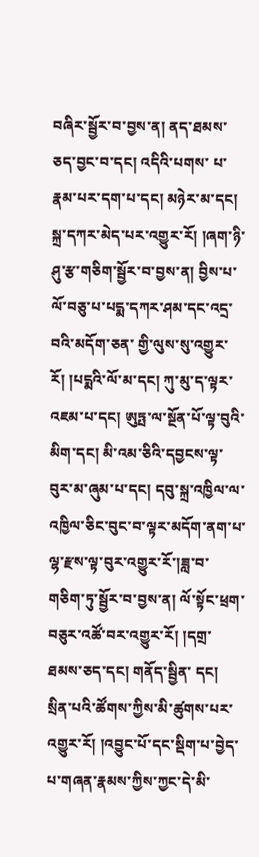བཞིར་སྦྱོར་བ་བྱས་ན། ནད་ཐམས་ཅད་བྱང་བ་དང། འདིའི་པགས་ པ་རྣམ་པར་དག་པ་དང། མཉེར་མ་དང། སྐྲ་དཀར་མེད་པར་འགྱུར་རོ། །ཞག་ཉི་ཤུ་རྩ་གཅིག་སྦྱོར་བ་བྱས་ན། བྱིས་པ་ལོ་བཅུ་པ་པདྨ་དཀར་ཤམ་དང་འདྲ་བའི་མདོག་ཅན་ གྱི་ལུས་སུ་འགྱུར་རོ། །པདྨའི་ལོ་མ་དང། ཀུ་མུ་ད་ལྟར་འཇམ་པ་དང། ཨུཏྤ་ལ་སྔོན་པོ་ལྟ་བུའི་མིག་དང། མི་འམ་ཅིའི་དབྱངས་ལྟ་བུར་མ་ཞུམ་པ་དང། དབུ་སྐྲ་འཁྱིལ་ལ་ འཁྱིལ་ཅིང་བུང་བ་ལྟར་མདོག་ནག་པ་ལྷ་རྫས་ལྟ་བུར་འགྱུར་རོ་།ཟླ་བ་གཅིག་ཏུ་སྦྱོར་བ་བྱས་ན། ལོ་སྟོང་ཕྲག་བཅུར་འཚོ་བར་འགྱུར་རོ། །དགྲ་ཐམས་ཅད་དང། གནོད་སྦྱིན་ དང། སྲིན་པའི་ཚོགས་ཀྱིས་མི་ཚུགས་པར་འགྱུར་རོ། །འབྱུང་པོ་དང་སྡིག་པ་བྱེད་པ་གཞན་རྣམས་ཀྱིས་ཀྱང་དེ་མི་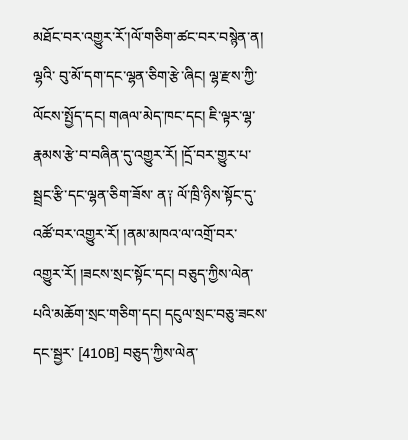མཐོང་བར་འགྱུར་རོ་།ལོ་གཅིག་ཚང་བར་བསྙེན་ན། ལྷའི་ བུ་མོ་དག་དང་ལྷན་ཅིག་རྩེ་ཞིང། ལྷ་རྫས་ཀྱི་ལོངས་སྤྱོད་དང། གཞལ་མེད་ཁང་དང། ཇི་ལྟར་ལྷ་རྣམས་རྩེ་བ་བཞིན་དུ་འགྱུར་རོ། །དྲོ་བར་གྱུར་པ་སྦྲང་རྩི་དང་ལྷན་ཅིག་ཟོས་ ན༑ ལོ་ཁྲི་ཉིས་སྟོང་དུ་འཚོ་བར་འགྱུར་རོ། །ནམ་མཁའ་ལ་འགྲོ་བར་འགྱུར་རོ། །ཟངས་སྲང་སྟོང་དང། བཅུད་ཀྱིས་ལེན་པའི་མཆོག་སྲང་གཅིག་དང། དངུལ་སྲང་བཅུ་ཟངས་དང་སྦྱར་ [410B] བཅུད་ཀྱིས་ལེན་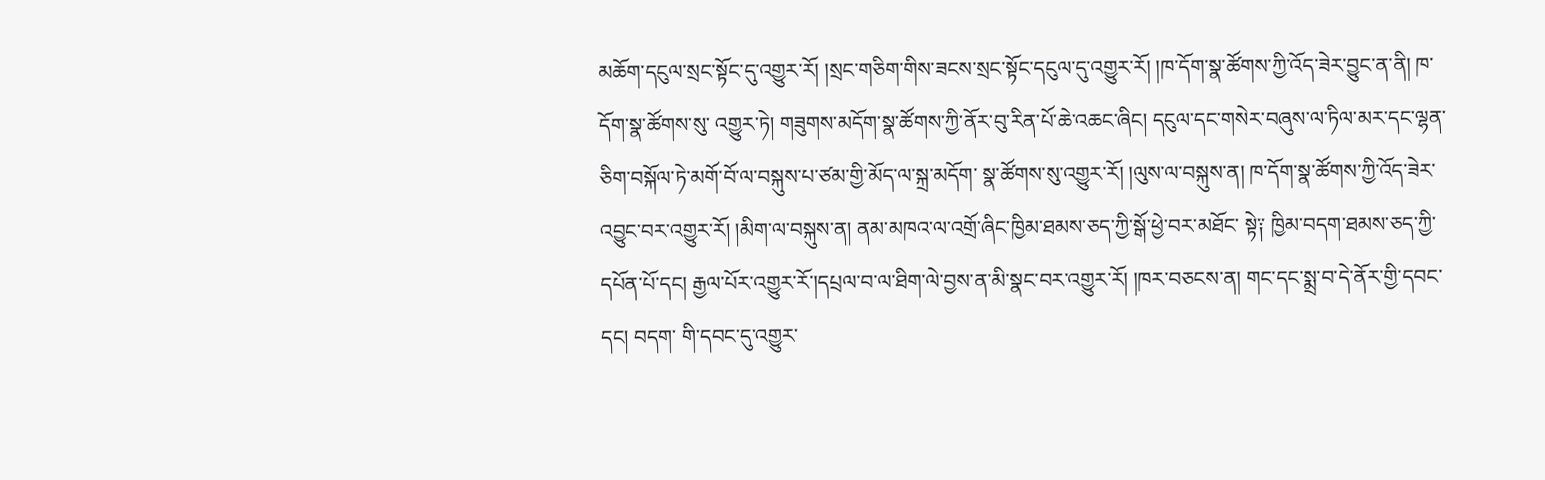མཆོག་དངུལ་སྲང་སྟོང་དུ་འགྱུར་རོ། །སྲང་གཅིག་གིས་ཟངས་སྲང་སྟོང་དངུལ་དུ་འགྱུར་རོ། །ཁ་དོག་སྣ་ཚོགས་ཀྱི་འོད་ཟེར་བྱུང་ན་ནི། ཁ་དོག་སྣ་ཚོགས་སུ་ འགྱུར་ཏེ། གཟུགས་མདོག་སྣ་ཚོགས་ཀྱི་ནོར་བུ་རིན་པོ་ཆེ་འཆང་ཞིང། དངུལ་དང་གསེར་བཞུས་ལ་ཏིལ་མར་དང་ལྷན་ཅིག་བསྐོལ་ཏེ་མགོ་བོ་ལ་བསྐུས་པ་ཙམ་གྱི་མོད་ལ་སྐྲ་མདོག་ སྣ་ཚོགས་སུ་འགྱུར་རོ། །ལུས་ལ་བསྐུས་ན། ཁ་དོག་སྣ་ཚོགས་ཀྱི་འོད་ཟེར་འབྱུང་བར་འགྱུར་རོ། །མིག་ལ་བསྐུས་ན། ནམ་མཁའ་ལ་འགྲོ་ཞིང་ཁྱིམ་ཐམས་ཅད་ཀྱི་སྒོ་ཕྱེ་བར་མཐོང་ སྟེ༑ ཁྱིམ་བདག་ཐམས་ཅད་ཀྱི་དཔོན་པོ་དང། རྒྱལ་པོར་འགྱུར་རོ་།དཔྲལ་བ་ལ་ཐིག་ལེ་བྱས་ན་མི་སྣང་བར་འགྱུར་རོ། །ཁར་བཅངས་ན། གང་དང་སྨྲ་བ་དེ་ནོར་གྱི་དབང་དང། བདག་ གི་དབང་དུ་འགྱུར་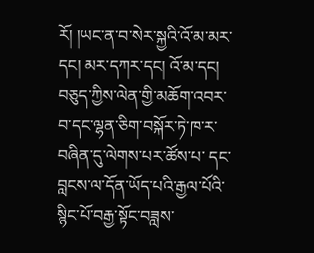རོ། །ཡང་ན་བ་སེར་སྐྱའི་འོ་མ་མར་དང། མར་དཀར་དང། འོ་མ་དང། བཅུད་ཀྱིས་ལེན་གྱི་མཆོག་འབར་བ་དང་ལྷན་ཅིག་བསྐོར་ཏེ་ཁ་ར་བཞིན་དུ་ལེགས་པར་ཚོས་པ་ དང་བླངས་ལ་དོན་ཡོད་པའི་རྒྱལ་པོའི་སྙིང་པོ་བརྒྱ་སྟོང་བཟླས་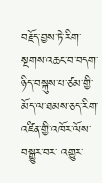བརྗོད་བྱས་ཏེ་རིག་སྔགས་འཆང་བ་བདག་ཉིད་བསྐུས་པ་ཙམ་གྱི་མོད་ལ་ཐམས་ཅད་རིག་འཛིན་གྱི་འཁོར་ལོས་བསྒྱུར་བར་ འགྱུར་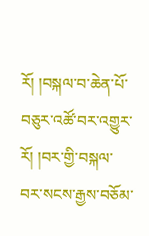རོ། །བསྐལ་བ་ཆེན་པོ་བཅུར་འཚོ་བར་འགྱུར་རོ། །བར་གྱི་བསྐལ་བར་སངས་རྒྱས་བཅོམ་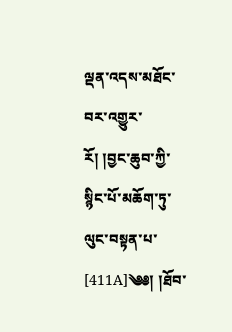ལྡན་འདས་མཐོང་བར་འགྱུར་རོ། །བྱང་ཆུབ་ཀྱི་སྙིང་པོ་མཆོག་ཏུ་ལུང་བསྟན་པ་ [411A]༄༅། །ཐོབ་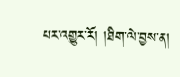པར་འགྱུར་རོ། །ཐིག་ལེ་བྱས་ན།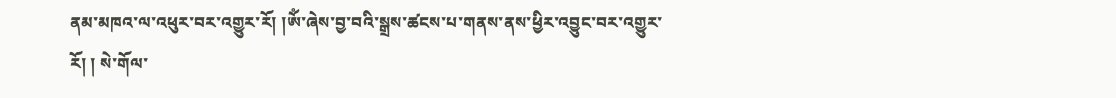ནམ་མཁའ་ལ་འཕུར་བར་འགྱུར་རོ། །ཨོཾ་ཞེས་བྱ་བའི་སྒྲས་ཚངས་པ་གནས་ནས་ཕྱིར་འབྱུང་བར་འགྱུར་རོ། ། སེ་གོལ་